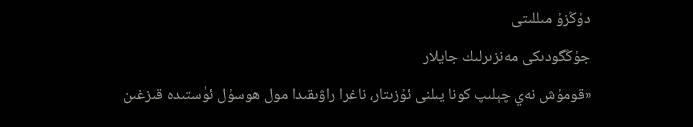دۇڭزۇ مىللىتى
جۇڭگودىكى مەنزىرلىك جايلار
«قومۇش نەي چېلىپ كونا يىلنى ئۇزىتار، ناغرا راۋىقىدا مول ھوسۇل ئۈستىدە قىزغىن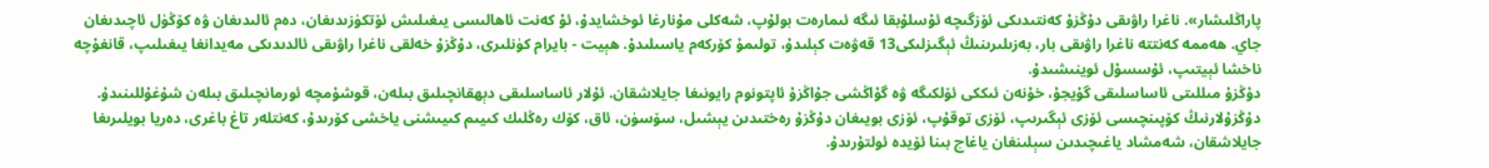پاراڭلىشار». ناغرا راۋىقى دۇڭزۇ كەنتىدىكى ئۆزگىچە ئۇسلۇبقا ئىگە ئىمارەت بولۇپ، شەكلى مۇنارغا ئوخشايدۇ، ئۇ كەنت ئاھالىسى يىغىلىش ئۆتكۈزىدىغان، دەم ئالىدىغان ۋە كۆڭۈل ئاچىدىغان جاي. ھەممە كەنتتە ناغرا راۋىقى بار، بەزىلىرىنىڭ ئېگىزلىكى13 قەۋەت كېلىدۇ، تولىمۇ كۆركەم ياسىلىدۇ. ھېيت - بايرام كۈنلىرى، دۇڭزۇ خەلقى ناغرا راۋىقى ئالدىدىكى مەيدانغا يىغىلىپ، قانغۇچە ناخشا ئېيتىپ، ئۇسسۇل ئوينىشىدۇ.
دۇڭزۇ مىللىتى ئاساسلىقى گۇيجۇ، خۇنەن ئىككى ئۆلكىگە ۋە گۇاڭشى جۇاڭزۇ ئاپتونوم رايونىغا جايلاشقان. ئۇلار ئاساسلىقى دېھقانچىلىق بىلەن، قوشۇمچە ئورمانچىلىق بىلەن شۇغۇللىنىدۇ.
دۇڭزۇلارنىڭ كۆپىنچىسى ئۆزى ئېگىرىپ، ئۆزى توقۇپ، ئۆزى بويىغان دۇڭزۇ رەختىدىن يېشىل، سۆسۈن، ئاق، كۆك رەڭلىك كىيىم كىيىشنى ياخشى كۆرىدۇ، كەنتلەر تاغ باغرى، دەريا بويلىرىغا جايلاشقان، شەمشاد ياغىچىدىن سېلىنغان ياغاچ بىنا ئۆيدە ئولتۇرىدۇ.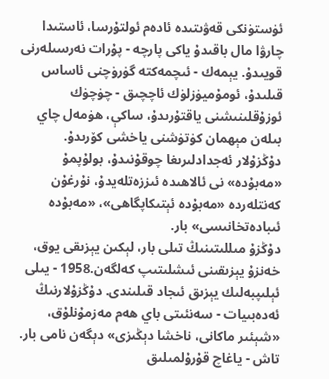ئۈستۈنكى قەۋىتىدە ئادەم ئولتۇرسا، ئاستىدا چارۋا مال باقىدۇ ياكى پارچە - پۇرات نەرسىلەرنى قويىدۇ. يېمەك - ئىچمەكتە گۈرۈچنى ئاساس قىلىدۇ، ئومۇميۈزلۈك ئاچچىق - چۈچۈك ئوزۇقلىنىشنى ياقتۇرىدۇ، ساكې، ھۈمەل چاي بىلەن مېھمان كۈتۈشنى ياخشى كۆرىدۇ.
دۇڭزۇلار ئەجدادلىرىغا چوقۇنىدۇ، بولۇپمۇ «مەبۇدە» نى ئالاھىدە ئىززەتلەيدۇ، نۇرغۇن كەنتلەردە «مەبۇدە ئېتىكاپگاھى»، «مەبۇدە ئىبادەتخانىسى» بار.
دۇڭزۇ مىللىتىنىڭ تىلى بار، لېكىن يېزىقى يوق، خەنزۇ يېزىقىنى ئىشلىتىپ كەلگەن.1958 - يىلى ئېلىپبەلىك يېزىق ئىجاد قىلىندى. دۇڭزۇلارنىڭ ئەدەبىيات - سەنئىتى باي ھەم مەزمۇنلۇق، «شېئىر ماكانى، ناخشا دېڭىزى» دېگەن نامى بار. تاش - ياغاچ قۇرۇلمىلىق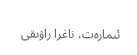ئىمارەت، ناغرا راۋىقى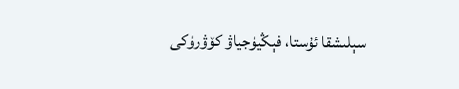سېلىشقا ئۇستا، فېڭيۈجياۋ كۆۋرۈكى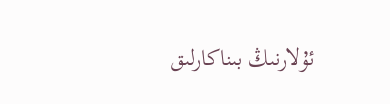ئۇلارنىڭ بىناكارلىق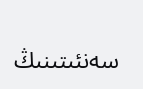سەنئىتىنىڭ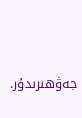جەۋھىرىدۇر.